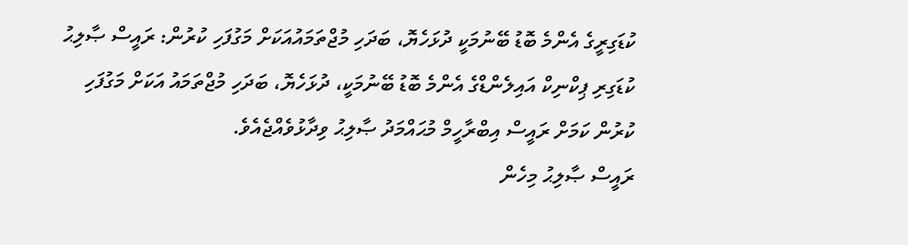ކުޑަގިރީގެ އެންމެ ބޮޑު ބޭނުމަކީ ދުޅަހެޔޮ، ބަދަހި މުޖްތަމައުއަކަށް މަގުފަހި ކުރުން: ރައީސް ޞާލިޙު
ކުޑަގިރި ޕިކްނިކް އައިލެންޑްގެ އެންމެ ބޮޑު ބޭނުމަކީ، ދުޅަހެޔޮ، ބަދަހި މުޖްތަމައު އަކަށް މަގުފަހި ކުރުން ކަމަށް ރައީސް އިބްރާހީމް މުޙައްމަދު ޞާލިޙު ވިދާޅުވެއްޖެއެވެ.
ރައީސް ޞާލިޙު މިހެން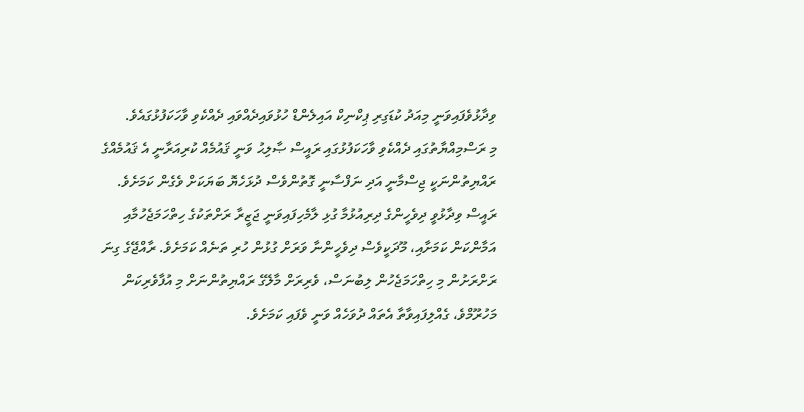ވިދާޅުވެފައިވަނީ މިއަދު ކުޑަގިރި ޕިކްނިކް އައިލެންޑް ހުޅުވައިދެއްވައި ދެއްކެވި ވާހަކަފުޅުގައެވެ.
މި ރަސްމިއްޔާތުގައި ދެއްކެވި ވާހަކަފުޅުގައި ރައީސް ޞާލިޙު ވަނީ ޤައުމެއް ކުރިއަރާނީ އެ ޤައުމެއްގެ ރައްޔިތުންނަކީ ޖިސްމާނީ އަދި ނަފްސާނީ ގޮތުންވެސް ދުޅަހެޔޮ ބަޔަކަށް ވެގެން ކަމަށެވެ.
ރައީސް ވިދާޅުވީ ދިވެހީންގެ ދިރިއުޅުމާ ގުޅި ލާމެހިފައިވަނީ ޖަޒީރާ ރަށްތަކުގެ ހިތްހަމަޖެހުމާއި އަމާންކަން ކަމަށާއި، މޫދަކީވެސް ދިވެހީންނާ ވަރަށް ގުޅުން ހުރި ތަނެއް ކަމަށެވެ. ރާއްޖޭގެ ގިނަ ރަށްރަށުން މި ހިތްހަމަޖެހުން ލިބުނަސް، ވެރިރަށް މާލޭގެ ރައްޔިތުންނަށް މި އުފާވެރިކަން މަހުރޫމްވެ، ގެއްލިފައިވާތާ އެތައް ދުވަހެއް ވަނީ ވެފައި ކަމަށެވެ.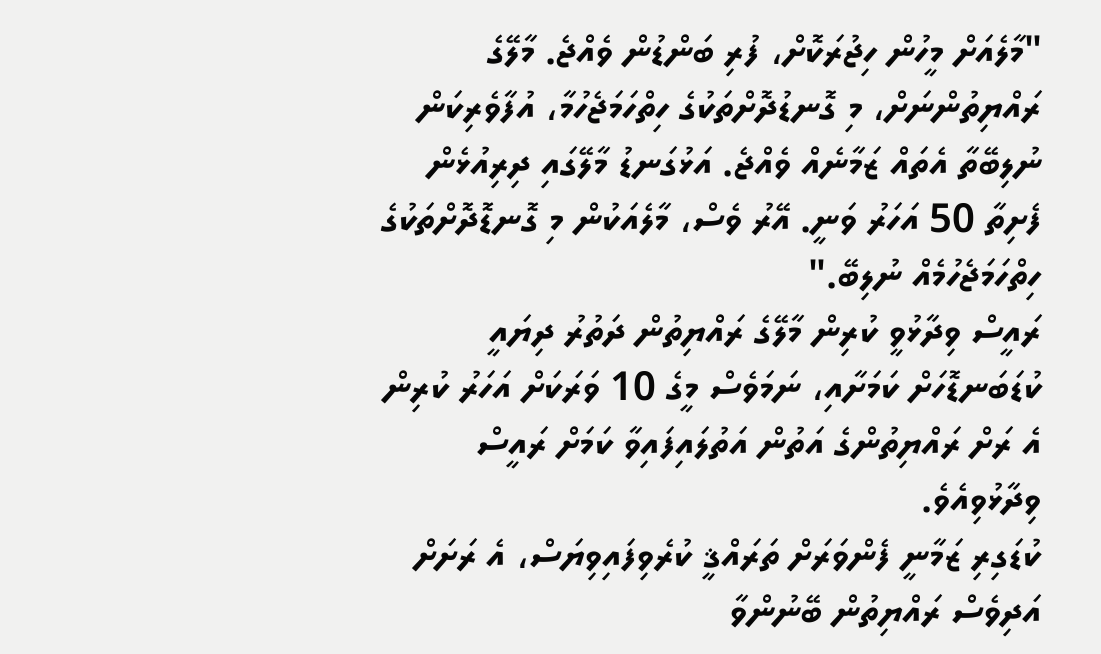"މާލެއަށް މީހުން ހިޖުރަކޮށް، ފުރި ބަންޑުން ވެއްޖެ. މާލޭގެ ރައްޔިތުންނަށް، މި ގޮނޑުދޮށްތަކުގެ ހިތްހަމަޖެހުމާ، އުފާވެރިކަން ނުލިބޭތާ އެތައް ޒަމާނެއް ވެއްޖެ. އަޅުގަނޑު މާލޭގައި ދިރިއުޅެން ފެށިތާ 50 އަހަރު ވަނީ. އޭރު ވެސް، މާލެއަކުން މި ގޮނޑޮދޮށްތަކުގެ ހިތްހަމަޖެހުމެއް ނުލިބޭ."
ރައީސް ވިދާޅުވީ ކުރިން މާލޭގެ ރައްޔިތުން ދަތުރު ދިޔައީ ކުޑަބަނޑޮހަށް ކަމަށާއި، ނަމަވެސް މީގެ 10 ވަރަކަށް އަހަރު ކުރިން އެ ރަށް ރައްޔިތުންގެ އަތުން އަތުލައިފައިވާ ކަމަށް ރައީސް ވިދާޅުވިއެވެ.
ކުޑަގިރި ޒަމާނީ ފެންވަރަށް ތަރައްޤީ ކުރެވިފައިވިޔަސް، އެ ރަށަށް އަދިވެސް ރައްޔިތުން ބޭނުންވާ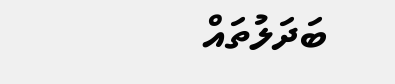ބަދަލުތައް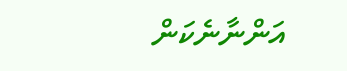އަންނާނެކަން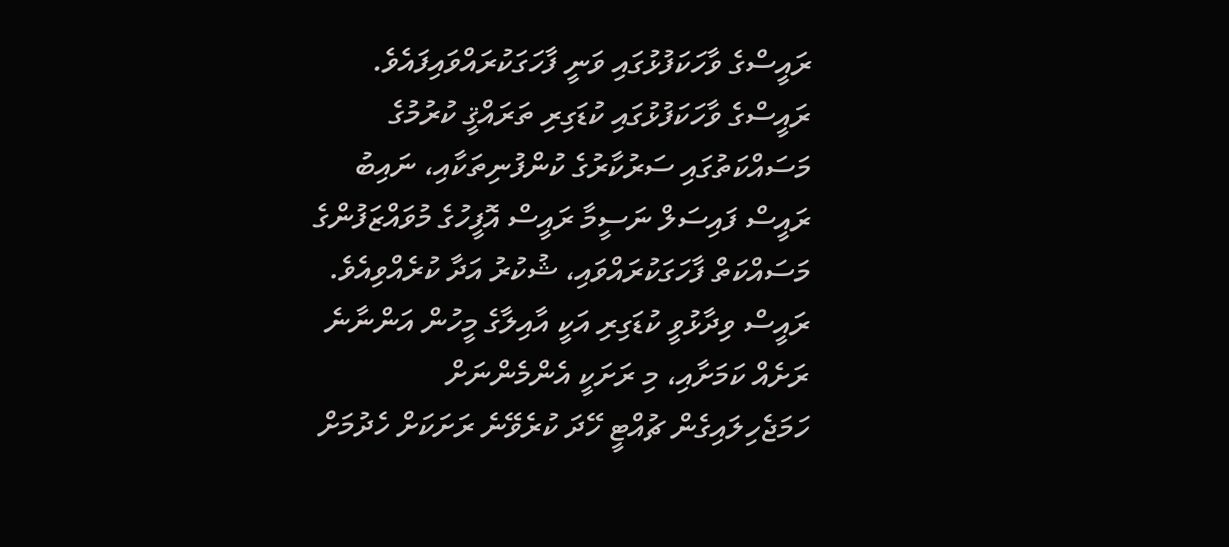ރައީސްގެ ވާހަކަފުޅުގައި ވަނީ ފާހަގަކުރައްވައިފައެވެ.
ރައީސްގެ ވާހަކަފުޅުގައި ކުޑަގިރި ތަރައްޤީ ކުރުމުގެ މަސައްކަތުގައި ސަރުކާރުގެ ކުންފުނިތަކާއި، ނައިބު ރައީސް ފައިސަލް ނަސީމާ ރައީސް އޮފީހުގެ މުވައްޒަފުންގެ މަސައްކަތް ފާހަގަކުރައްވައި، ޝުކުރު އަދާ ކުރެއްވިއެވެ.
ރައީސް ވިދާޅުވީ ކުޑަގިރި އަކީ އާއިލާގެ މީހުން އަންނާނެ ރަށެއް ކަމަށާއި، މި ރަށަކީ އެންމެންނަށް ހަމަޖެހިލައިގެން ޗުއްޓީ ހޭދަ ކުރެވޭނެ ރަށަކަށް ހެދުމަށް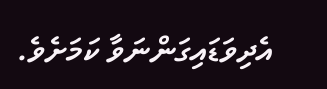އެދިވަޑައިގަންނަވާ ކަމަށެވެ.